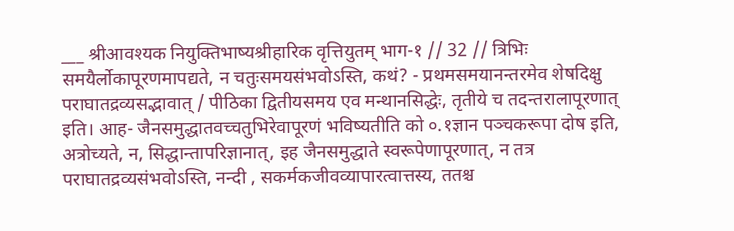___ श्रीआवश्यक नियुक्तिभाष्यश्रीहारिक वृत्तियुतम् भाग-१ // 32 // त्रिभिः समयैर्लोकापूरणमापद्यते, न चतुःसमयसंभवोऽस्ति, कथं? - प्रथमसमयानन्तरमेव शेषदिक्षु पराघातद्रव्यसद्भावात् / पीठिका द्वितीयसमय एव मन्थानसिद्धेः, तृतीये च तदन्तरालापूरणात् इति। आह- जैनसमुद्धातवच्चतुभिरेवापूरणं भविष्यतीति को ०.१ज्ञान पञ्चकरूपा दोष इति, अत्रोच्यते, न, सिद्धान्तापरिज्ञानात्, इह जैनसमुद्धाते स्वरूपेणापूरणात्, न तत्र पराघातद्रव्यसंभवोऽस्ति, नन्दी , सकर्मकजीवव्यापारत्वात्तस्य, ततश्च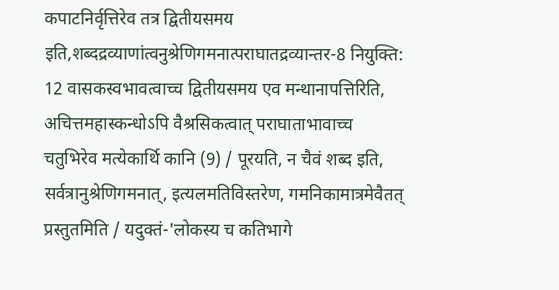कपाटनिर्वृत्तिरेव तत्र द्वितीयसमय इति,शब्दद्रव्याणांत्वनुश्रेणिगमनात्पराघातद्रव्यान्तर-8 नियुक्ति: 12 वासकस्वभावत्वाच्च द्वितीयसमय एव मन्थानापत्तिरिति, अचित्तमहास्कन्धोऽपि वैश्रसिकत्वात् पराघाताभावाच्च चतुभिरेव मत्येकार्थि कानि (9) / पूरयति, न चैवं शब्द इति, सर्वत्रानुश्रेणिगमनात्, इत्यलमतिविस्तरेण, गमनिकामात्रमेवैतत् प्रस्तुतमिति / यदुक्तं-'लोकस्य च कतिभागे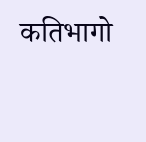कतिभागो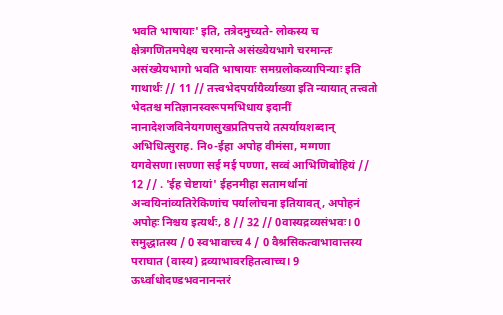भवति भाषायाः' इति, तत्रेदमुच्यते- लोकस्य च क्षेत्रगणितमपेक्ष्य चरमान्ते असंख्येयभागे चरमान्तः असंख्येयभागो भवति भाषायाः समग्रलोकव्यापिन्याः इति गाथार्थः // 11 // तत्त्वभेदपर्यायैर्व्याख्या इति न्यायात् तत्त्वतो भेदतश्च मतिज्ञानस्वरूपमभिधाय इदानीं नानादेशजविनेयगणसुखप्रतिपत्तये तत्पर्यायशब्दान् अभिधित्सुराह. नि०-ईहा अपोह वीमंसा, मग्गणा यगवेसणा।सण्णा सई मई पण्णा, सव्वं आभिणिबोहियं // 12 // . 'ईह चेष्टायां' ईहनमीहा सतामर्थानां अन्वयिनांव्यतिरेकिणांच पर्यालोचना इतियावत्, अपोहनं अपोहः निश्चय इत्यर्थः, 8 // 32 // 0वास्यद्रव्यसंभवः। 0 समुद्धातस्य / 0 स्वभावाच्च 4 / 0 वैश्रसिकत्वाभावात्तस्य पराघात (वास्य) द्रव्याभावरहितत्वाच्च। 9 ऊर्ध्वाधोदण्डभवनानन्तरं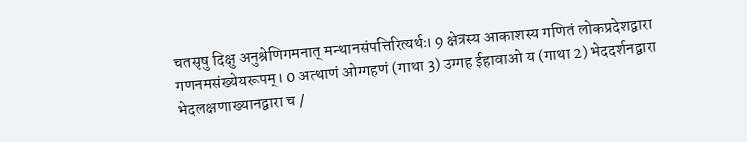चतसृषु दिक्षु अनुश्रेणिगमनात् मन्थानसंपत्तिरित्यर्थः। 9 क्षेत्रस्य आकाशस्य गणितं लोकप्रदेशद्वारा गणनमसंख्येयरूपम्। 0 अत्थाणं ओग्गहणं (गाथा 3) उग्गह ईहावाओ य (गाथा 2) भेददर्शनद्वारा भेदलक्षणाख्यानद्वारा च /